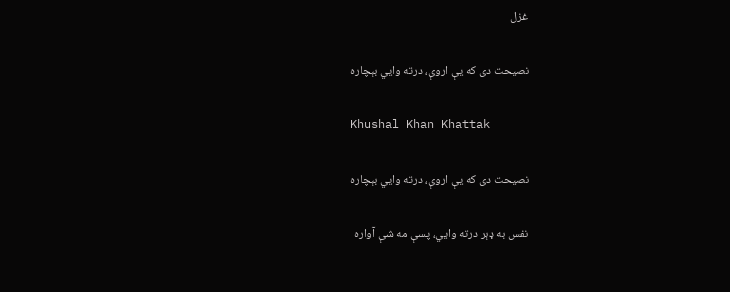غزل

نصيحت دی که يې اروې، درته وايي بېچاره

Khushal Khan Khattak

نصيحت دی که يې اروې، درته وايي بېچاره

نفس به ډېر درته وايي، پسې مه شې آواره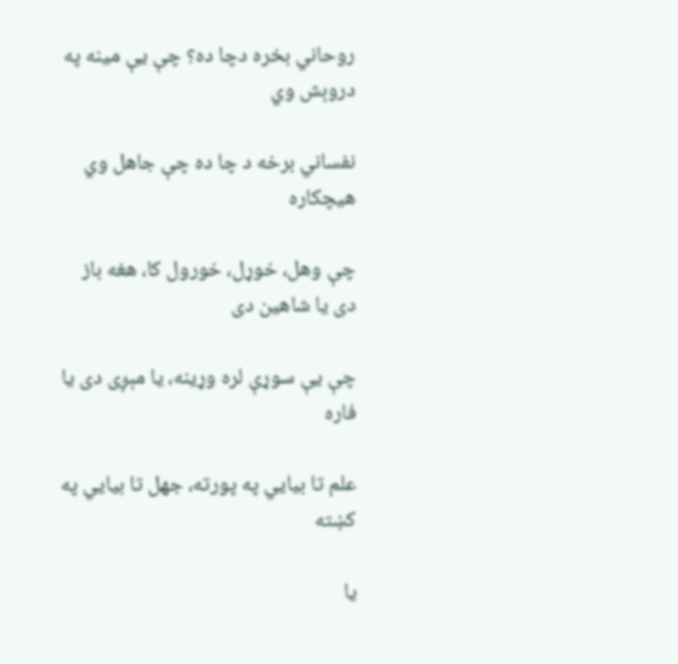روحاني بخره دچا ده؟ چې يې مينه په دروېش وي

نفساني برخه د چا ده چې جاهل وي هيچکاره

چې وهل، خوړل، خورول کا، هغه باز دی يا شاهين دی

چې يې سوړې لره وړينه، يا مېږی دی يا فاره

علم تا بيايي په پورته، جهل تا بيايي په کښته

يا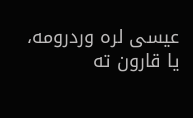عيسی لره وردرومه، يا قارون ته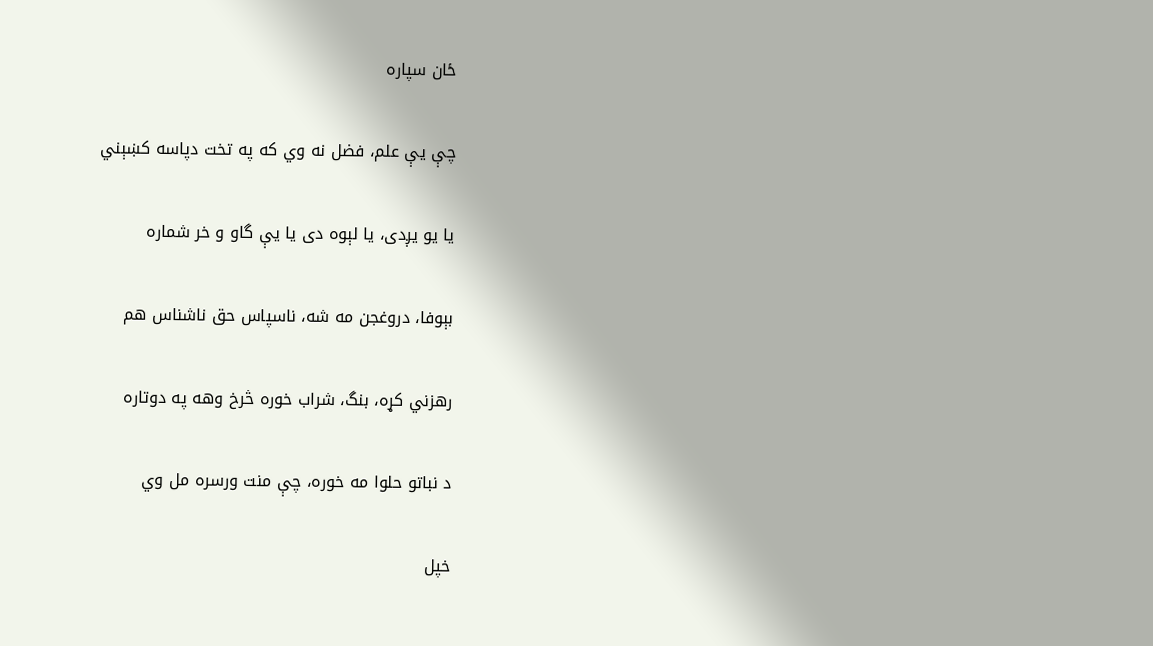ځان سپاره

چې يې علم، فضل نه وي که په تخت دپاسه کښېني

يا يو يږدی، يا لېوه دی يا يې گاو و خر شماره

بېوفا، دروغجن مه شه، ناسپاس حق ناشناس هم

رهزني کړه، بنگ، شراب خوره څرخ وهه په دوتاره

د نباتو حلوا مه خوره، چې منت ورسره مل وي

خپل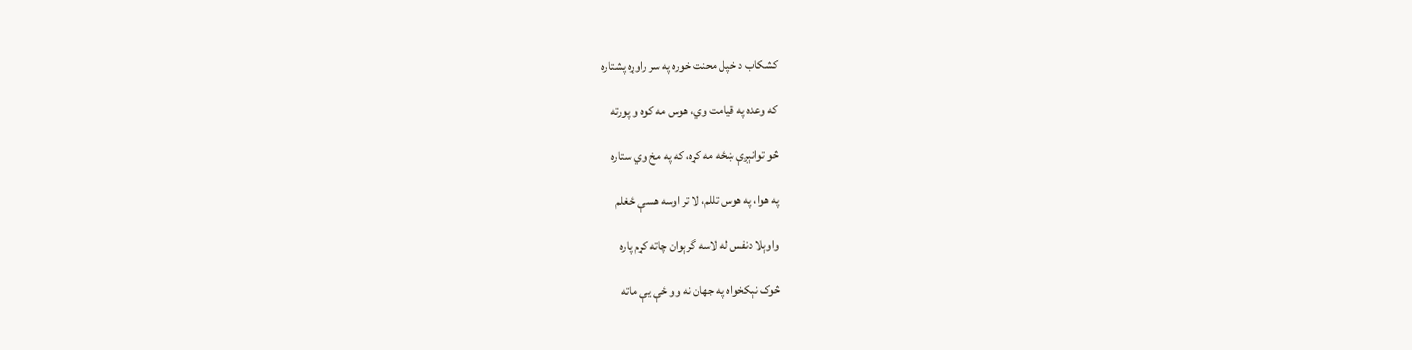کشکاب د خپل محنت خوره په سر راوړه پشتاره

که وعده په قيامت وي، هوس مه کوه و پورته

څو توانېږې ښځه مه کړه، که په مخ وي ستاره

په هوا، په هوس تللم، لا تر اوسه هسې ځغلم

واوېلا دنفس له لاسه گرېوان چاته کړم پاره

څوک نېکخواه په جهان نه وو ځې يې ماته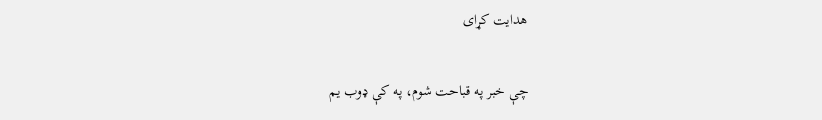هدايت کړای

چې خبر په قباحت شوم، په کې ډوب يم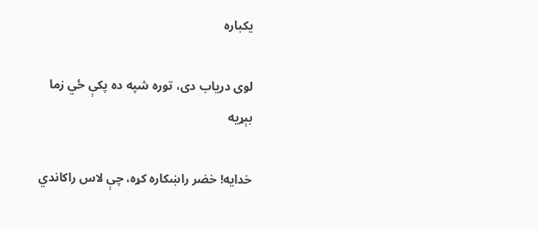يکباره

لوی درياب دی، توره شپه ده پکې ځي زما بېړيه

خدايه! خضر راښکاره کړه، چې لاس راکاندي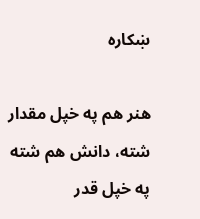ښکاره

هنر هم په خپل مقدار شته، دانش هم شته په خپل قدر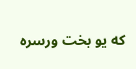که يو بخت ورسره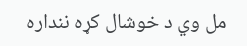مل وي د خوشال کړه ننداره